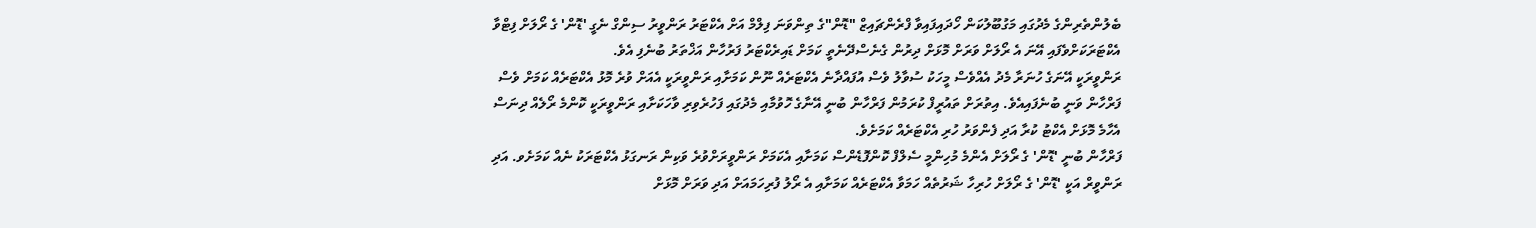ބެލުންތެރިންގެ މެދުގައި މަގުބޫލުކަން ހޯދައިފައިވާ ފްރެންޗައިޒް "ޑޮން"ގެ ތިންވަނަ ފިލްމް އަށް އެކްޓަރު ރަންވީރު ސިންގް ނެގީ 'ޑޮން' ގެ ރޯލަށް ފިޓްވާ އެކްޓަރަކަށްވެފައި އޭނަ އެ ރޯލަށް ވަރަށް މޮޅަށް ދިރުން ގެނެސްދޭނެތީ ކަމަށް ޑައިރެކްޓަރު ފަރުހާން އަޚްތަރު ބުނެފި އެވެ.
ރަންވީރަކީ އޭނަގެ ހުނަރާ މެދު އެއްވެސް މީހަކު ސުވާލު ވެސް އުފައްދާނެ އެކްޓަރެއް ނޫން ކަމަށާއި ރަންވީރަކީ އެއަށް ވުރެ މޮޅު އެކްޓަރެއް ކަމަށް ވެސް ފަރްހާން ވަނީ ބުނެފައިއެވެ. އިތުރަށް ތައުރީފް ކުރަމުން ފަރްހާން ބުނީ އޭނާގެ ހޮވުމާއި މެދުގައި ފަހުރެވިރި ވާހަކަށާއި ރަންވީރަކީ ކޮންމެ ރޯލެއް ދިނަސް އެހާމެ މޮޅަށް އެކްޓު ކުރާ އަދި ފެންވަރު ހުރި އެކްޓަރެއް ކަމަށެވެ.
ފަރްހާން ބުނީ 'ޑޮން' ގެ ރޯލަށް އެންމެ މުހިންމީ ސެލްފް ކޮންފޮޑެންސް ކަމަށާއި އެކަމަށް ރަންވީރަށްވުރެ ވަކިން ރަނގަޅު އެކްޓަރަކު ނެއް ކަމަށެވ. އަދި ރަންވީރް އަކީ 'ޑޮން' ގެ ރޯލަށް ހުރިހާ ޝަރުތެއް ހަމަވާ އެކްޓަރެއް ކަމަށާއި އެ ރޯލު ފުރިހަމައަށް އަދި ވަރަށް މޮޅަށް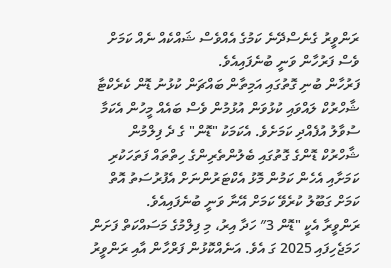ރަންވީރު ގެނެސްދޭނެ ކަމުގެ އެއްވެސް ޝައްކެއް ނެއް ކަމަށް ވެސް ފަރުހާން ވަނީ ބުނެފައިއެވެ.
ފަރުހާން ބުނި ގޮތުގައި އަމިތާން ބައްޗަން ކުޅުނު ޑޮން ކެރެކްޓާ ޝާހްރުކް ލައްވައި ކުޅުވަން އުޅުމުން ވެސް ބައެއް މީހުން އެކަމާ ސުވާލު އުފެއްދި ކަމަށެވެ. އެކަމަކު "ޑޮން" ގެ ދެ ފިލްމުން ޝާހްރުކް ޑޮންގެ ގޮތުގައި ބެލުންތެރިންގެ ހިތްތައް ފަތަހަކުރި ކަމަށާއި އެހެން ކަމުން މޮޅު އެކްޓަރުންނަށް އެފުރުސަތު އޮތް ކަމަށް ގަބޫލު ކުރެވޭ ކަމަށް އޭނާ ވަނީ ބުނެފައިއެވެ.
ރަންވީރާ އެކީ "ޑޮން 3″ ހަދާ އިރު، މި ފިލްމުގެ މަސައްކަތް ފަށަން ހަމަޖެހިފައި 2025 ގަ އެވެ. އަނެއްކޮޅުން ފަރްހާން އާއި ރަންވީރު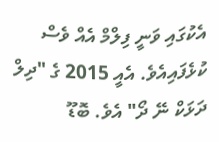އެކުގައި ވަނީ ފިލްމް އެއް ވެސް ކުޅެފައިއެވެ. އެއީ 2015 ގެ "ދިލް ދަޅަކް ނޭ ދޯ" އެވެ. ބޮޑޫ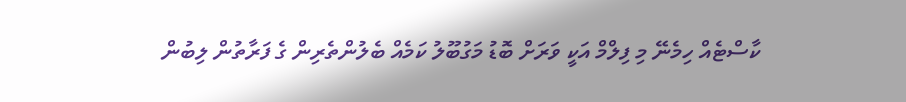ކާސްޓެއް ހިމެނޭ މި ފިލްމް އަކީ ވަރަށް ބޮޑު މަގުބޫލު ކަމެއް ބެލުންތެރިން ގެ ފަރާތުން ލިބުން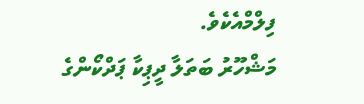ފިލްމްއެކެވެ.
މަޝްހޫރު ބަތަލާ ދީޕިކާ ޕަދްކޯންގެ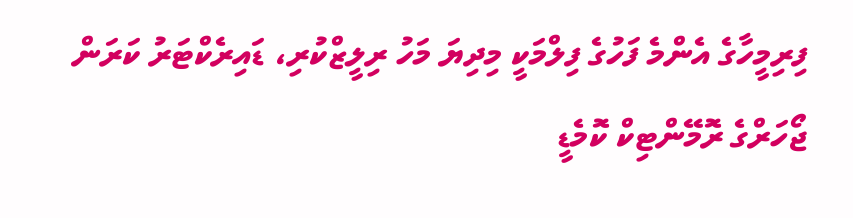ފިރިމީހާގެ އެންމެ ފަހުގެ ފިލްމަކީ މިދިޔަ މަހު ރިލީޒްކުރި، ޑައިރެކްޓަރު ކަރަން ޖޯހަރްގެ ރޮމޭންޓިކް ކޮމެޑީ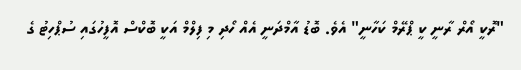"ރޮކީ އޯރް ރާނީ ކީ ޕްރޭމް ކަހާނީ" އެވެ. ބޮޑު އާމްދަނީ އެއް ހޯދި މި ފިލްމް އަކީ ބޮކްސް އޮފީހުގައި ސުޕްހިޓު ގެ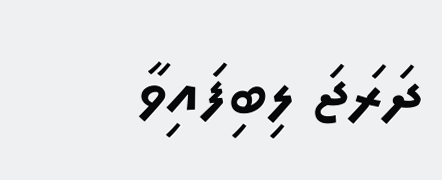ދަރަޖަ ލިބިފައިވާ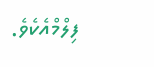ފިލްމްއެކެވެ.